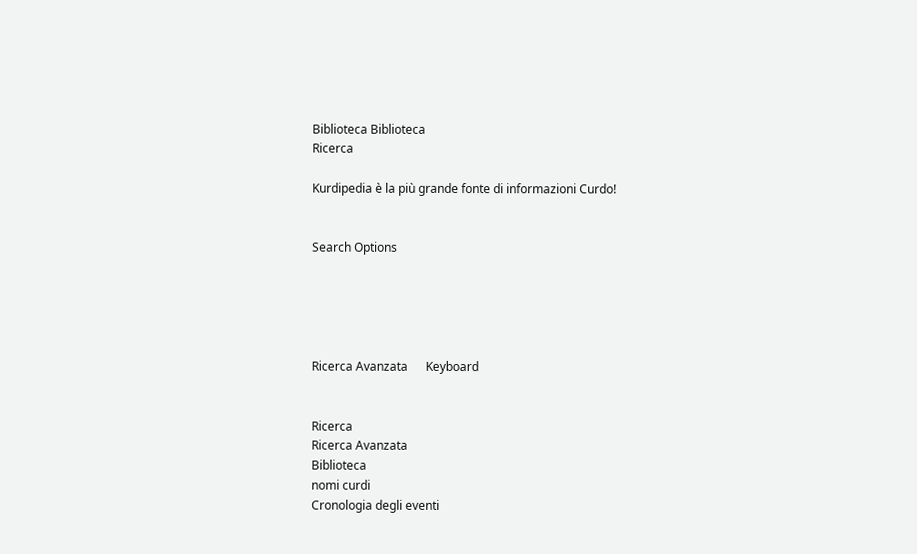Biblioteca Biblioteca
Ricerca

Kurdipedia è la più grande fonte di informazioni Curdo!


Search Options





Ricerca Avanzata      Keyboard


Ricerca
Ricerca Avanzata
Biblioteca
nomi curdi
Cronologia degli eventi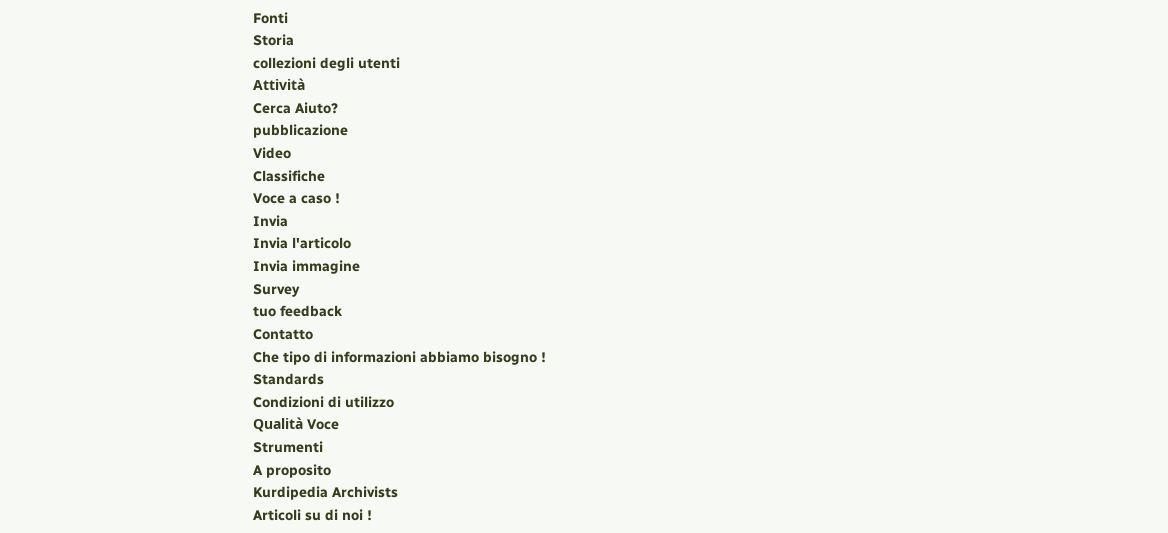Fonti
Storia
collezioni degli utenti
Attività
Cerca Aiuto?
pubblicazione
Video
Classifiche
Voce a caso !
Invia
Invia l'articolo
Invia immagine
Survey
tuo feedback
Contatto
Che tipo di informazioni abbiamo bisogno !
Standards
Condizioni di utilizzo
Qualità Voce
Strumenti
A proposito
Kurdipedia Archivists
Articoli su di noi !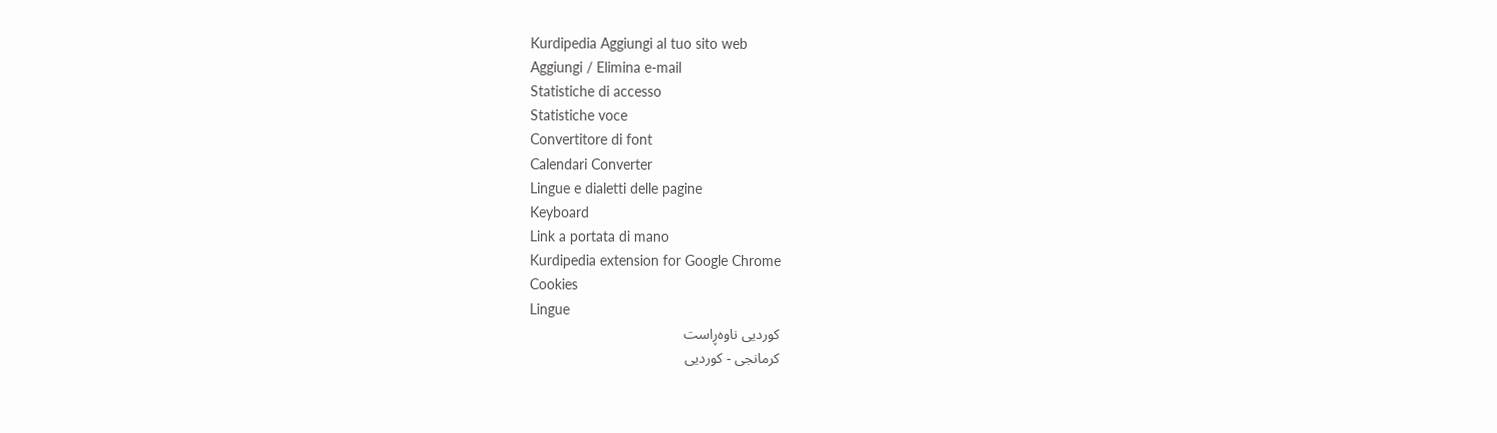Kurdipedia Aggiungi al tuo sito web
Aggiungi / Elimina e-mail
Statistiche di accesso
Statistiche voce
Convertitore di font
Calendari Converter
Lingue e dialetti delle pagine
Keyboard
Link a portata di mano
Kurdipedia extension for Google Chrome
Cookies
Lingue
کوردیی ناوەڕاست
کرمانجی - کوردیی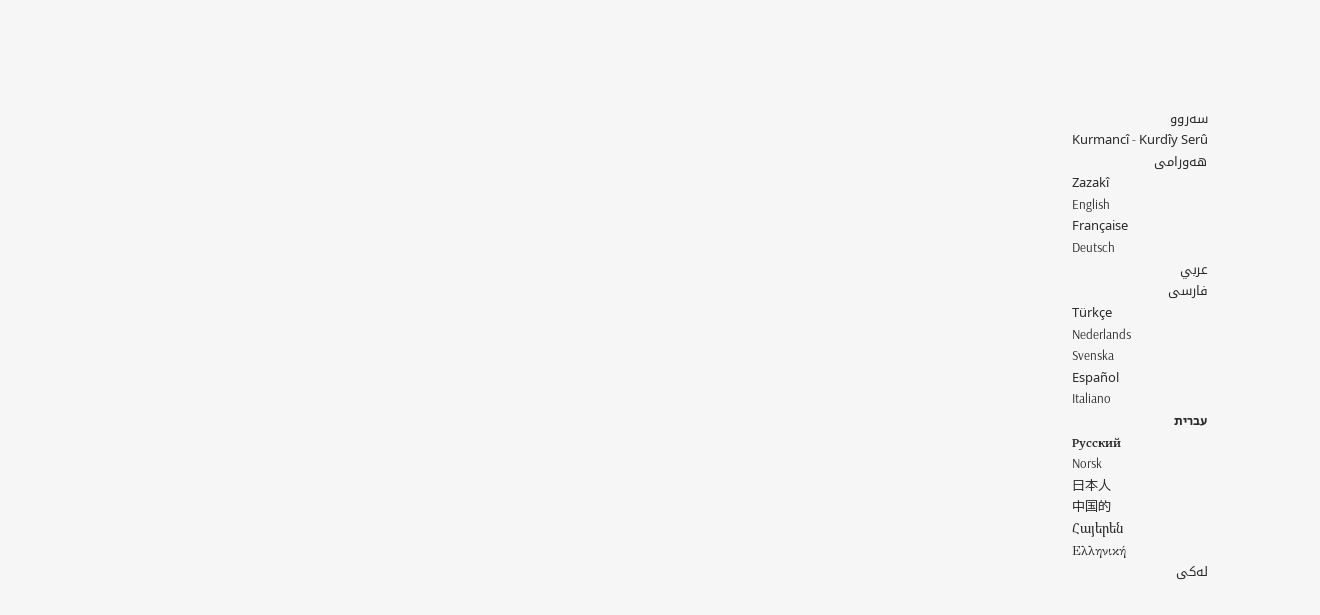سەروو
Kurmancî - Kurdîy Serû
هەورامی
Zazakî
English
Française
Deutsch
عربي
فارسی
Türkçe
Nederlands
Svenska
Español
Italiano
עברית
Pусский
Norsk
日本人
中国的
Հայերեն
Ελληνική
لەکی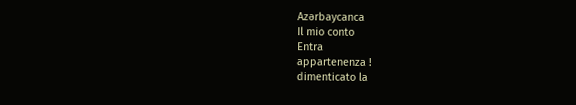Azərbaycanca
Il mio conto
Entra
appartenenza !
dimenticato la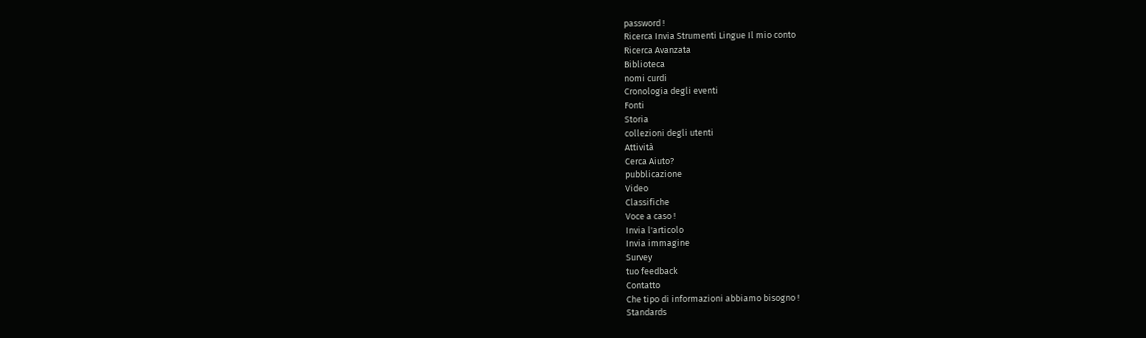password !
Ricerca Invia Strumenti Lingue Il mio conto
Ricerca Avanzata
Biblioteca
nomi curdi
Cronologia degli eventi
Fonti
Storia
collezioni degli utenti
Attività
Cerca Aiuto?
pubblicazione
Video
Classifiche
Voce a caso !
Invia l'articolo
Invia immagine
Survey
tuo feedback
Contatto
Che tipo di informazioni abbiamo bisogno !
Standards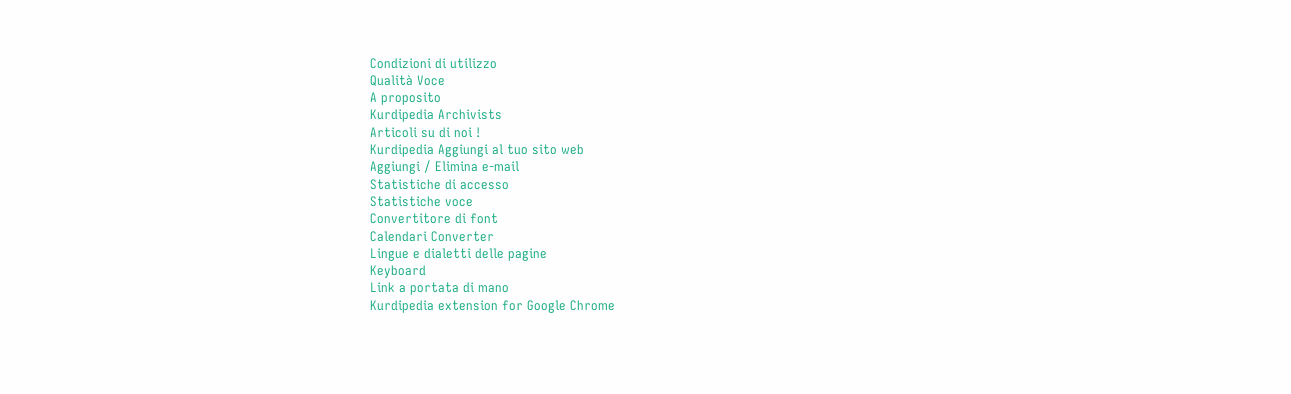Condizioni di utilizzo
Qualità Voce
A proposito
Kurdipedia Archivists
Articoli su di noi !
Kurdipedia Aggiungi al tuo sito web
Aggiungi / Elimina e-mail
Statistiche di accesso
Statistiche voce
Convertitore di font
Calendari Converter
Lingue e dialetti delle pagine
Keyboard
Link a portata di mano
Kurdipedia extension for Google Chrome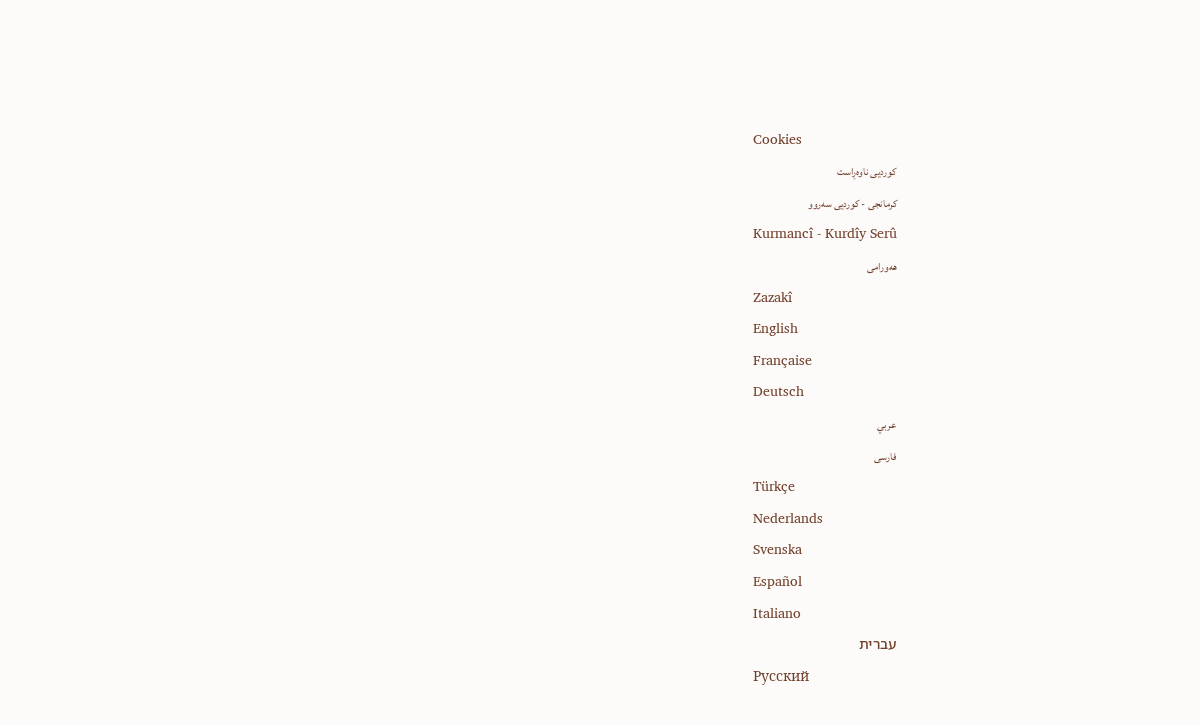Cookies
کوردیی ناوەڕاست
کرمانجی - کوردیی سەروو
Kurmancî - Kurdîy Serû
هەورامی
Zazakî
English
Française
Deutsch
عربي
فارسی
Türkçe
Nederlands
Svenska
Español
Italiano
עברית
Pусский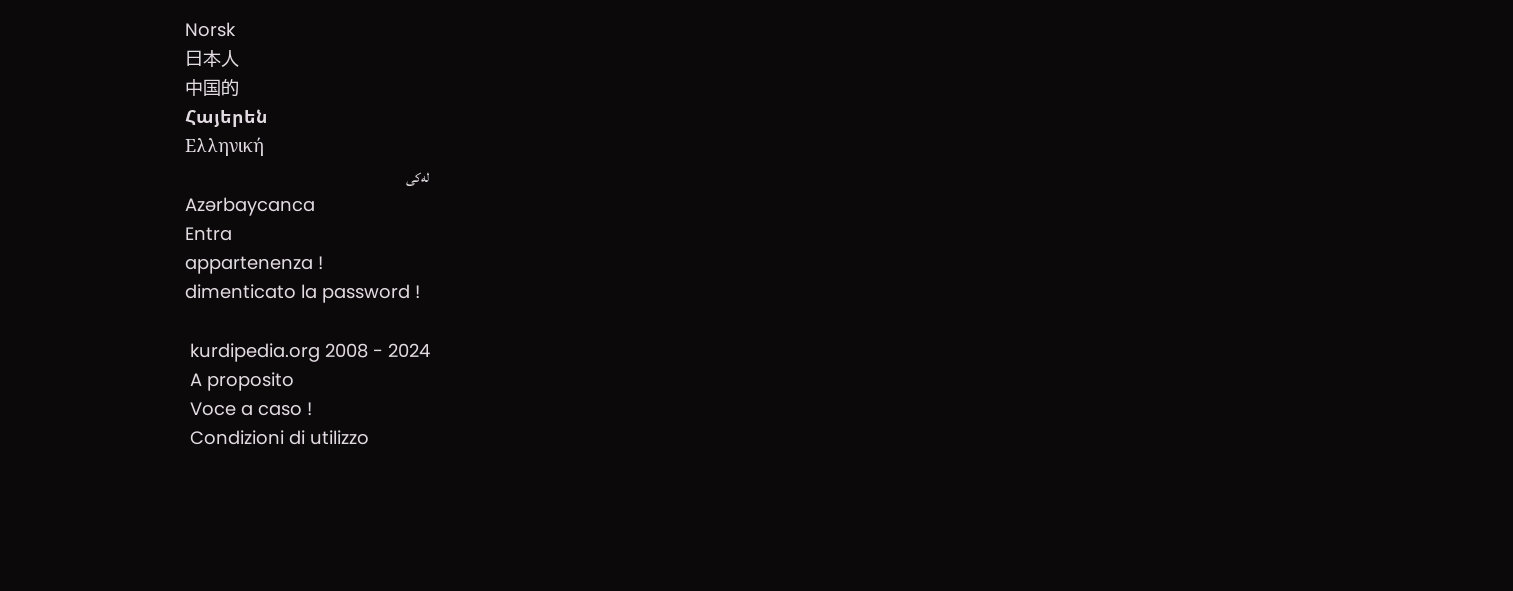Norsk
日本人
中国的
Հայերեն
Ελληνική
لەکی
Azərbaycanca
Entra
appartenenza !
dimenticato la password !

 kurdipedia.org 2008 - 2024
 A proposito
 Voce a caso !
 Condizioni di utilizzo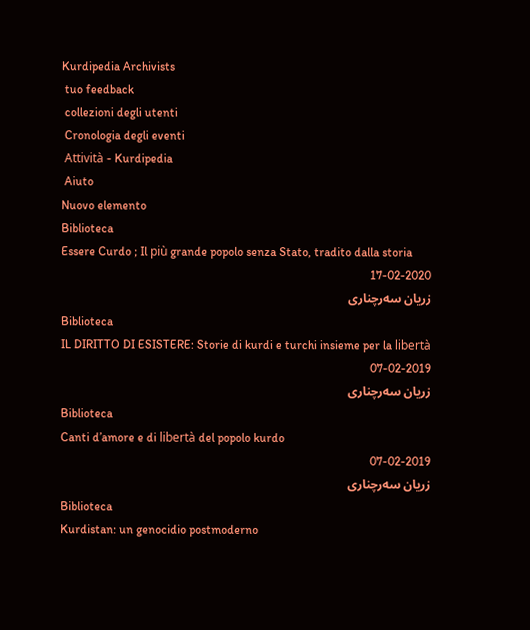Kurdipedia Archivists
 tuo feedback
 collezioni degli utenti
 Cronologia degli eventi
 Attività - Kurdipedia
 Aiuto
Nuovo elemento
Biblioteca
Essere Curdo ; Il più grande popolo senza Stato, tradito dalla storia
17-02-2020
زریان سەرچناری
Biblioteca
IL DIRITTO DI ESISTERE: Storie di kurdi e turchi insieme per la libertà
07-02-2019
زریان سەرچناری
Biblioteca
Canti d’amore e di libertà del popolo kurdo
07-02-2019
زریان سەرچناری
Biblioteca
Kurdistan: un genocidio postmoderno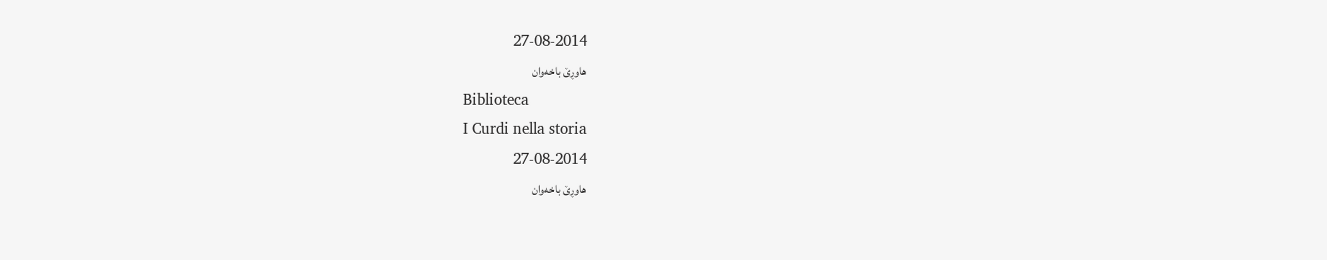27-08-2014
هاوڕێ باخەوان
Biblioteca
I Curdi nella storia
27-08-2014
هاوڕێ باخەوان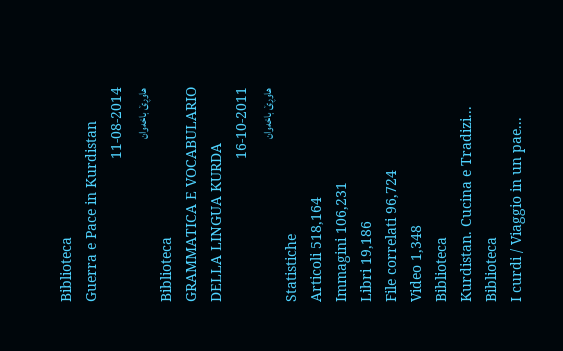Biblioteca
Guerra e Pace in Kurdistan
11-08-2014
هاوڕێ باخەوان
Biblioteca
GRAMMATICA E VOCABULARIO DELLA LINGUA KURDA
16-10-2011
هاوڕێ باخەوان
Statistiche
Articoli 518,164
Immagini 106,231
Libri 19,186
File correlati 96,724
Video 1,348
Biblioteca
Kurdistan. Cucina e Tradizi...
Biblioteca
I curdi / Viaggio in un pae...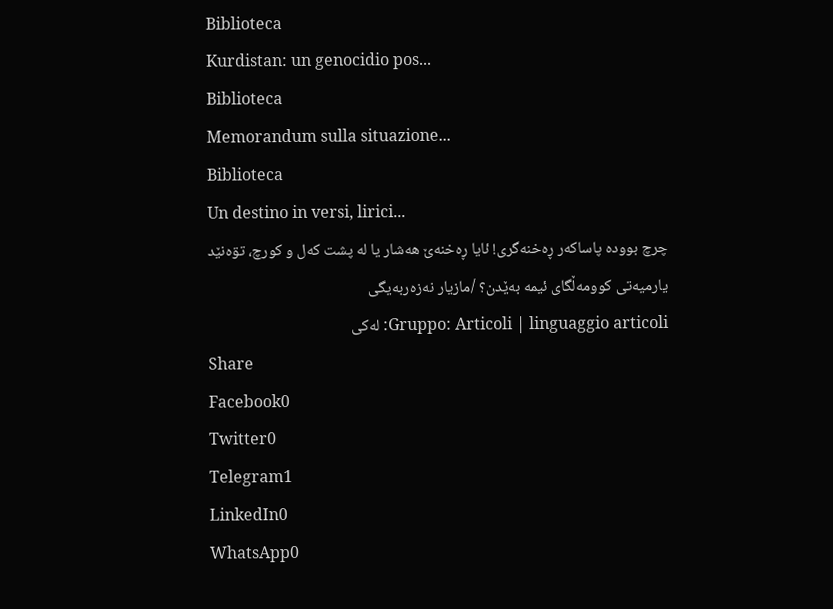Biblioteca
Kurdistan: un genocidio pos...
Biblioteca
Memorandum sulla situazione...
Biblioteca
Un destino in versi, lirici...
چرچ بوودە پاساکەر ڕەخنەگری! ئایا ڕەخنەێ هەشار یا لە پشت کەل و کورچ، تۊەنێد یارمیەتی کوومەڵگای ئیمە بەێدن؟ /مازیار نەزەربەیگی
Gruppo: Articoli | linguaggio articoli: لەکی
Share
Facebook0
Twitter0
Telegram1
LinkedIn0
WhatsApp0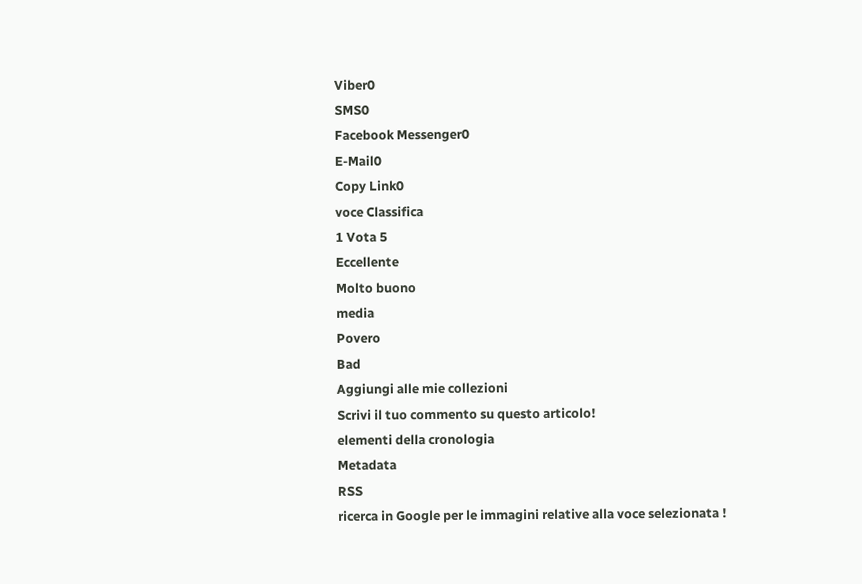Viber0
SMS0
Facebook Messenger0
E-Mail0
Copy Link0
voce Classifica
1 Vota 5
Eccellente
Molto buono
media
Povero
Bad
Aggiungi alle mie collezioni
Scrivi il tuo commento su questo articolo!
elementi della cronologia
Metadata
RSS
ricerca in Google per le immagini relative alla voce selezionata !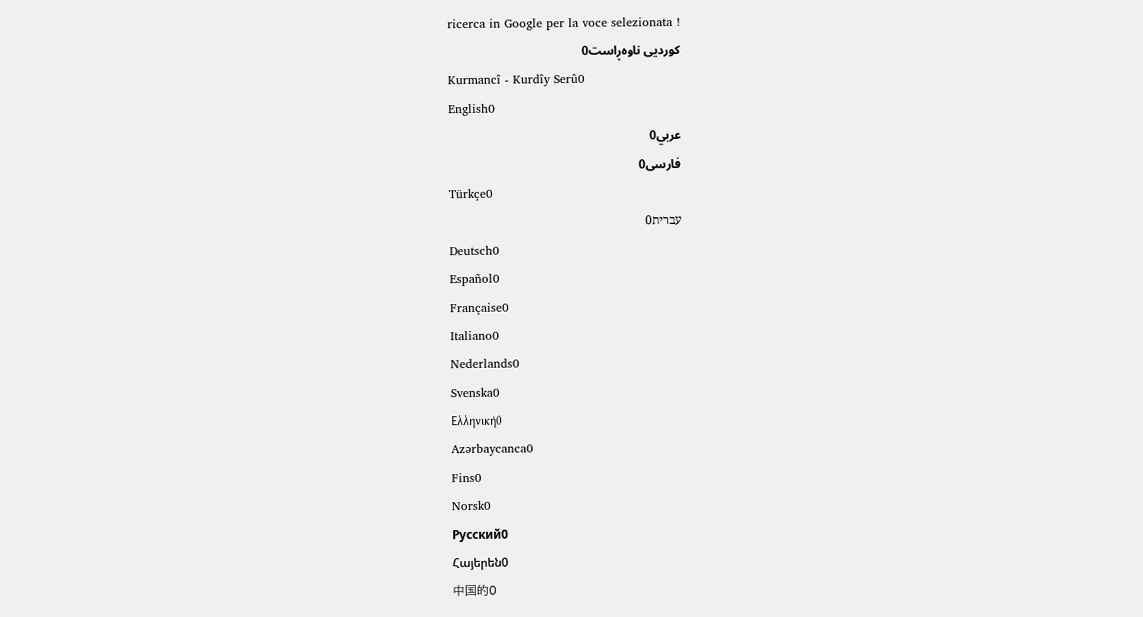ricerca in Google per la voce selezionata !
کوردیی ناوەڕاست0
Kurmancî - Kurdîy Serû0
English0
عربي0
فارسی0
Türkçe0
עברית0
Deutsch0
Español0
Française0
Italiano0
Nederlands0
Svenska0
Ελληνική0
Azərbaycanca0
Fins0
Norsk0
Pусский0
Հայերեն0
中国的0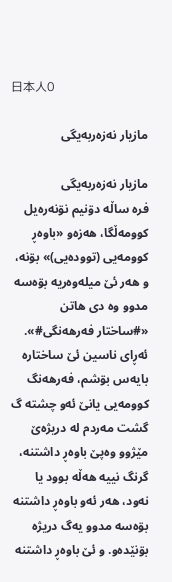日本人0

مازیار نەزەربەیگی

مازیار نەزەربەیگی
فرە ساڵە دۊنیم نۊنەرەیل کوومەڵگا، هەزەو «باوەڕ کوومەیی (توودەیی)» بۊنە، و هەر ئێ میلەوەریە بۊەسە مدوو وە دی هاتن «#ساختار فەرهەنگی#». ئەڕای ناسین ئێ ساختارە بایەس بۊشم، فەرهەنگ کوومەیی یانێ ئەو چشتە گ گشت مەردم لە دریژەێ مێژوو وەپێ باوەڕ داشتنە، گرنگ نییە هەڵە بوود یا نەود، هەر ئەو باوەڕ داشتنە بۊەسە مدوو یەگ دریژە بۊنێدەو. و ئێ باوەڕ داشتنە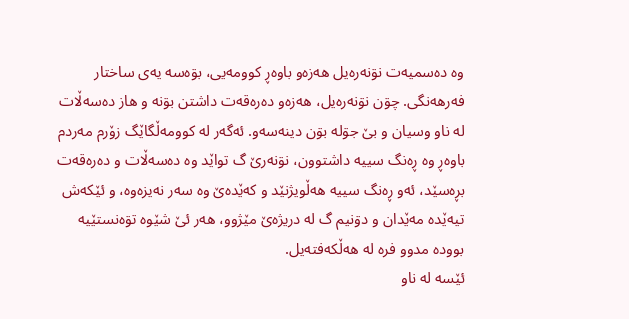وە دەسمیەت نۊنەرەیل هەزەو باوەڕ کوومەیی، بۊەسە یەی ساختار فەرهەنگی. چۊن نۊنەرەیل، هەزەو دەرەقەت داشتن بۊنە و هاز دەسەڵات لە ناو وسیان و بێ جۊلە بۊن دینەسەو. ئەگەر لە کوومەڵگاێگ زۆرم مەردم باوەڕ وە ڕەنگ سییە داشتوون، نۊنەرێ گ تواێد وە دەسەڵات و دەرەقەت بڕەسێد، ئەو ڕەنگ سییە هەڵویژنێد و کەێدەێ وە سەر نەیزەوە، و ئێکەش تیەێدە مەێدان و دۊنیم گ لە دریژەێ مێژوو، هەر ئێ شێوە تۊەنستێیە بوودە مدوو فرە لە هەڵکەفتەیل.
ئێسە لە ناو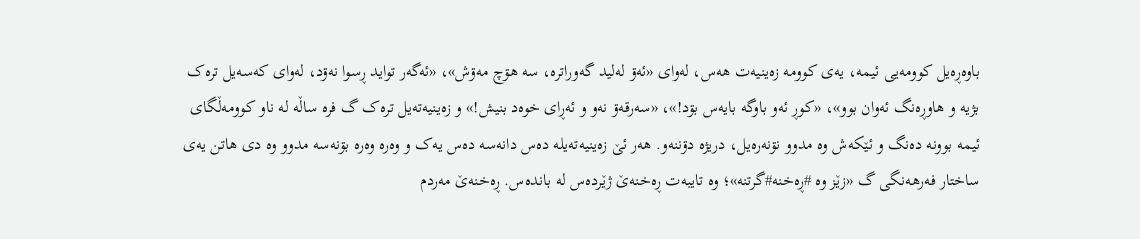باوەڕەیل کوومەیی ئیمە، یەی کوومە زەینیەت هەس، لەوای «ئەۊ لەلید گەوراترە، سە هۊچ مەۊش»، «ئەگەر تواید ڕسوا نەۊد، لەوای کەسەیل ترەک بژیە و هاوڕەنگ ئەوان بوو»، «کوڕ ئەو باوگە بایەس بۊد!»، «سەرقەۊ نەو و ئەڕای خوەد بنیش!» و زەینیەتەیل ترەک گ فرە ساڵە لە ناو کوومەڵگای ئیمە بوونە دەنگ و ئێکەش وە مدوو نۊنەرەیل، دریژە دۊننەو. هەر ئێ زەینیەتەیلە دەس دانەسە دەس یەک و وەرە وەرە بۊنەسە مدوو وە دی هاتن یەی ساختار فەرهەنگی گ «زێز وە #ڕەخنە#گرتنە»؛ وە تایبەت ڕەخنەێ ژێردەس لە باندەس. ڕەخنەێ مەردم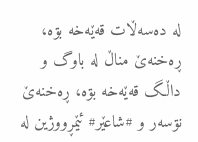لە دەسەڵات قەێەخە بۊە، ڕەخنەێ مناڵ لە باوگ و داڵگ قەێەخە بۊە، ڕەخنەێ نۊسەر و #شاعێر# ئێمڕووژین لە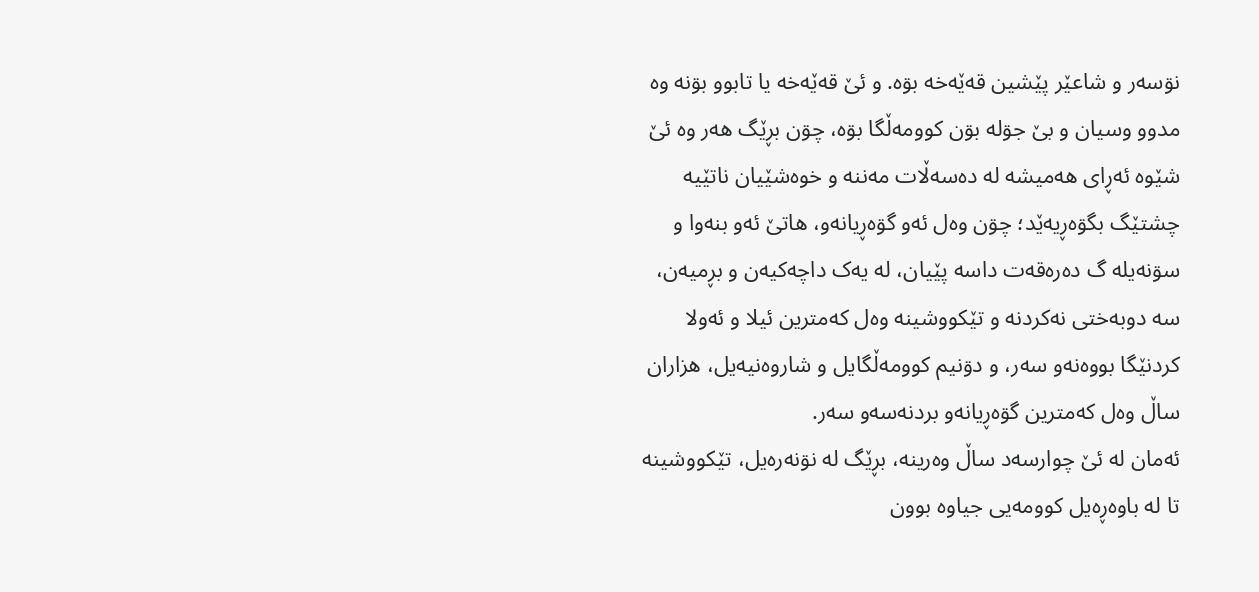نۊسەر و شاعێر پێشین قەێەخە بۊە. و ئێ قەێەخە یا تابوو بۊنە وە مدوو وسیان و بێ جۊلە بۊن کوومەڵگا بۊە، چۊن بڕێگ هەر وە ئێ شێوە ئەڕای هەمیشە لە دەسەڵات مەننە و خوەشێیان ناتێیە چشتێگ بگۊەڕیەێد؛ چۊن وەل ئەو گۊەڕیانەو، هاتێ ئەو بنەوا و سۊنەیلە گ دەرەقەت داسە پێیان، لە یەک داچەکیەن و بڕمیەن، سە دوبەختی نەکردنە و تێکووشینە وەل کەمترین ئیلا و ئەولا کردنێگا بووەنەو سەر، و دۊنیم کوومەڵگایل و شاروەنیەیل، هزاران ساڵ وەل کەمترین گۊەڕیانەو بردنەسەو سەر.
ئەمان لە ئێ چوارسەد ساڵ وەرینە، بڕێگ لە نۊنەرەیل، تێکووشینە تا لە باوەڕەیل کوومەیی جیاوە بوون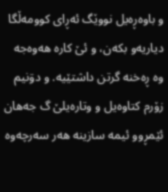و باوەڕەیل نووێگ ئەڕای کوومەڵگا دیاریەو بکەن، و ئێ کارە هەوەجە وە ڕەخنە گرتن داشتێیە. و دۊنیم زۆرم کتاوەیل و وتارەیلێ گ جەهان ئێمڕوو ئیمە سازینە هەر سەرچەوە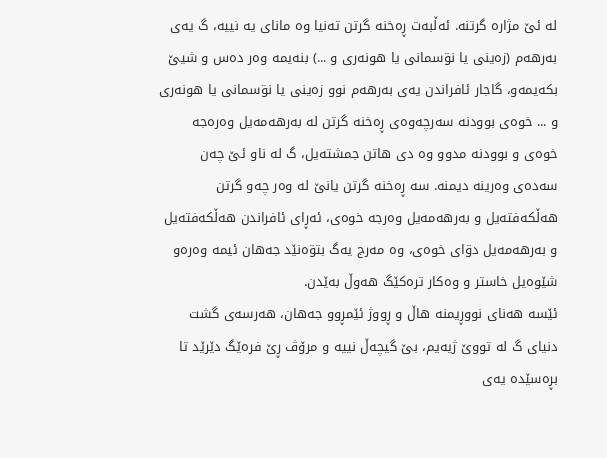لە ئێ مژارە گرتنە. ئەڵبەت ڕەخنە گرتن تەنیا وە مانای یە نییە، گ یەی بەرهەم (زەینی یا نۊسمانی یا هونەری و ...) بنەیمە وەر دەس و شیێ بکەیمەو، گاجار ئافراندن یەی بەرهەم نوو زەینی یا نۊسمانی یا هونەری و ... خوەی بوودنە سەرچەوەی ڕەخنە گرتن لە بەرهەمەیل وەرەجە خوەی و بوودنە مدوو وە دی هاتن جمشتەیل، گ لە ناو ئێ چەن سەدەی وەرینە دیمنە. سە ڕەخنە گرتن یانێ لە وەر چەو گرتن هەڵکەفتەیل و بەرهەمەیل وەرجە خوەی، ئەڕای ئافراندن هەڵکەفتەیل و بەرهەمەیل دۊای خوەی، وە مەرج یەگ بتۊەنێد جەهان ئیمە وەرەو شێوەیل خاستر و وەکار ترەکێگ هەوڵ بەێدن.
ئێسە هەنای نووڕیمنە هاڵ و ڕووژ ئێمڕوو جەهان، هەرسەی گشت دنیای گ لە تووێ ژیەیم، بێ گیچەڵ نییە و مرۆڤ ڕێ فرەێگ دێرێد تا بڕەسێدە یەی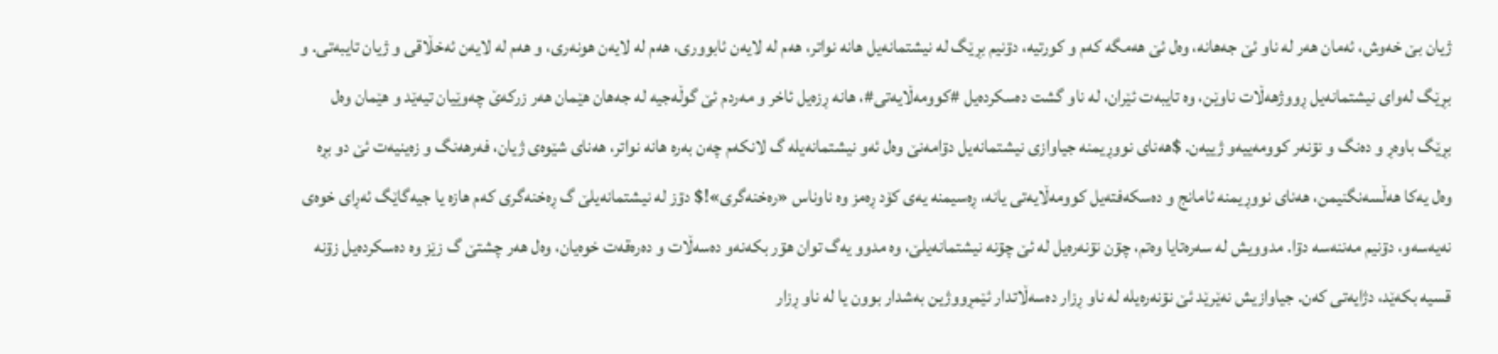ژیان بێ خەوش، ئەمان هەر لە ناو ئێ جەهانە، وەل ئێ هەمگە کەم و کورتیە، دۊنیم بڕێگ لە نیشتمانەیل هانە نواتر، هەم لە لایەن ئابووری، هەم لە لایەن هونەری، و هەم لە لایەن ئەخڵاقی و ژیان تایبەتی. و بڕێگ لەوای نیشتمانەیل ڕووژهەڵات ناوێن، وە تایبەت ئێران، لە ناو گشت دەسکردەیل #کوومەڵایەتی#، هانە ڕزەیل ئاخر و مەردم ئێ گوڵەجیە لە جەهان هێمان هەر زرکەێ چەوێیان تیەێد و هێمان وەل بڕێگ باوەڕ و دەنگ و نۊنەر کوومەییەو ژییەن. $هەنای نووڕیمنە جیاوازی نیشتمانەیل دۊامەنێ وەل ئەو نیشتمانەیلە گ لانکەم چەن بەرە هانە نواتر، هەنای شێوەی ژیان، فەرهەنگ و زەینیەت ئێ دو بڕە وەل یەکا هەڵسەنگنیمن، هەنای نووڕیمنە ئامانج و دەسکەفتەیل کوومەڵایەتی یانە، ڕەسیمنە یەی کۆد ڕەمز وە ناوناس «رەخنەگری»!$ دۊز لە نیشتمانەیلێ گ ڕەخنەگری کەم هازە یا جیەگاێگ ئەڕای خوەی نەیەسەو، دۊنیم مەننەسە دۊا. مدوویش لە سەرەتایا وەتم، چۊن نۊنەرەیل لە ئێ چۊنە نیشتمانەیلێ، وە مدوو یەگ توان هۊر بکەنەو دەسەڵات و دەرەقەت خوەیان، وەل هەر چشتێ گ زێز وە دەسکردەیل زۊنە قسیە بکەێد، دژایەتی کەن. جیاوازیش نەێرێد ئێ نۊنەرەیلە لە ناو ڕزار دەسەڵاتدار ئێمڕووژین بەشدار بوون یا لە ناو ڕزار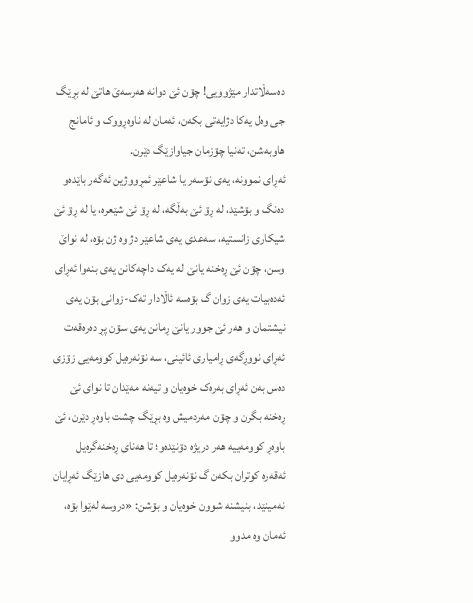دەسەڵاتدار مێژوویی! چۊن ئێ دوانە هەرسەێ هاتێ لە بڕێگ جی وەل یەکا دژایەتی بکەن، ئەمان لە ناوەڕووک و ئامانج هاوبەشن، تەنیا چۊزمان جیاوازێگ دێرن.
ئەڕای نموونە، یەی نۊسەر یا شاعێر ئمڕووژین ئەگەر باێدەو دەنگ و بۊشێد، لە ڕۊ ئێ بەڵگە، لە ڕۊ ئێ شێعرە، یا لە ڕۊ ئێ شیکاری زانستیە، سەعدی یەی شاعێر دژ وە ژن بۊە، لە نواێ وسن، چۊن ئێ ڕەخنە یانێ لە یەک داچەکانن یەی بنەوا ئەڕای ئەدەبیات یەی زوان گ بۊەسە ئاڵادار تەک‌-زوانی ‌بۊن یەی نیشتمان و هەر ئێ جوور یانێ ڕمانن یەی سۊن پڕ دەرەقەت ئەڕای نووڕگەی ڕامیاری ئائینی، سە نۊنەرەیل کوومەیی زۊزی دەس بەن ئەڕای بەرەک خوەیان و تیەنە مەێدان تا نوای ئێ ڕەخنە بگرن و چۊن مەردمیش وە بڕێگ چشت باوەڕ دێرن، ئێ باوەڕ کوومەییە هەر دریژە دۊنێدەو؛ تا هەنای ڕەخنەگرەیل ئەقەرە کوتران بکەن گ نۊنەرەیل کوومەیی دی هازێگ ئەڕایان نەمینێد، بنیشنە شوون خوەیان و بۊشن: «دروسە لەێوا بۊە، ئەمان وە مدوو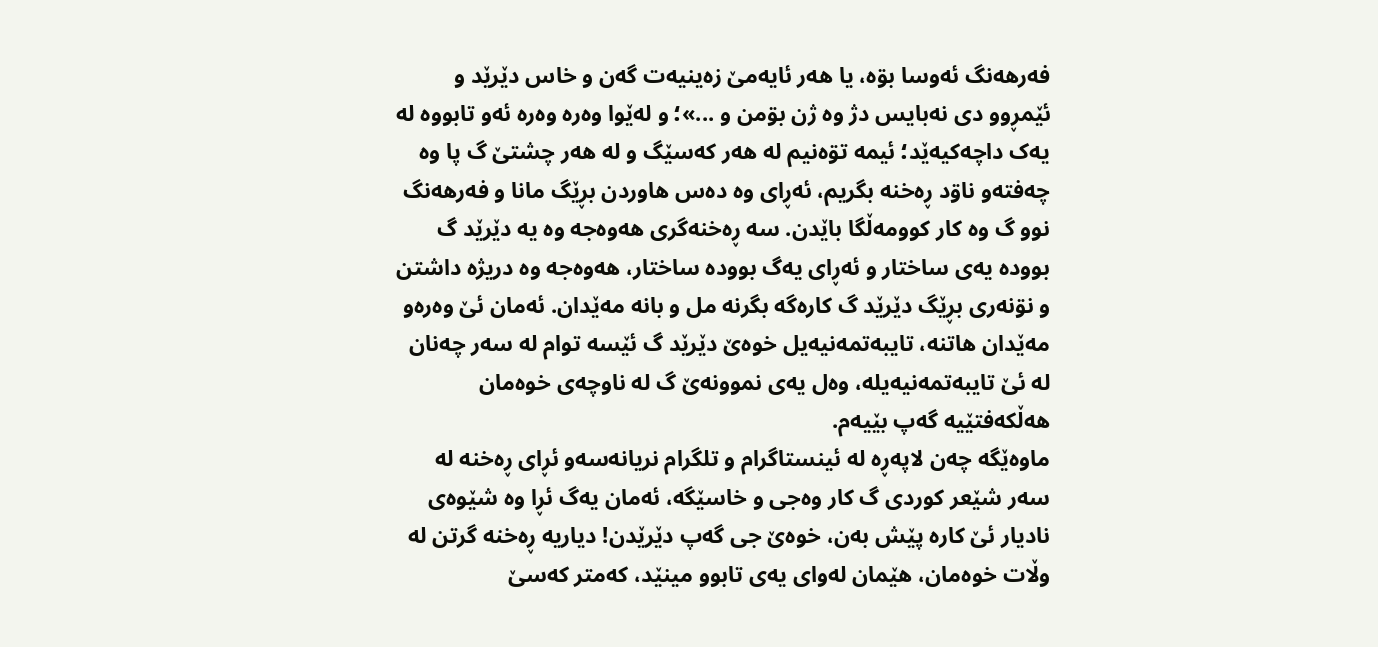فەرهەنگ ئەوسا بۊە، یا هەر ئایەمێ زەینیەت گەن و خاس دێرێد و ئێمڕوو دی نەبایس دژ وە ژن بۊمن و ...»؛ و لەێوا وەرە وەرە ئەو تابووە لە یەک داچەکیەێد؛ ئیمە تۊەنیم لە هەر کەسێگ و لە هەر چشتێ گ پا وە چەفتەو ناۊد ڕەخنە بگریم، ئەڕای وە دەس هاوردن بڕێگ مانا و فەرهەنگ نوو گ وە کار کوومەڵگا باێدن. سە ڕەخنەگری هەوەجە وە یە دێرێد گ بوودە یەی ساختار و ئەڕای یەگ بوودە ساختار، هەوەجە وە دریژە داشتن و نۊنەری بڕێگ دێرێد گ کارەگە بگرنە مل و بانە مەێدان. ئەمان ئێ وەرەو مەێدان هاتنە، تایبەتمەنیەیل خوەێ دێرێد گ ئێسە توام لە سەر چەنان لە ئێ تایبەتمەنیەیلە، وەل یەی نموونەێ گ لە ناوچەی خوەمان هەڵکەفتێیە گەپ بێیەم.
ماوەێگه چەن لاپەڕه لە ئینستاگرام و تلگرام نریانەسەو ئڕای ڕەخنە له سەر شێعر کوردی گ کار وەجی و خاسێگە، ئەمان یەگ ئڕا وە شێوەی نادیار ئێ کارە پێش بەن، خوەێ جی گەپ دێرێدن! دیاریە ڕەخنە گرتن لە وڵات خوەمان، هێمان لەوای یەی تابوو مینێد، کەمتر کەسێ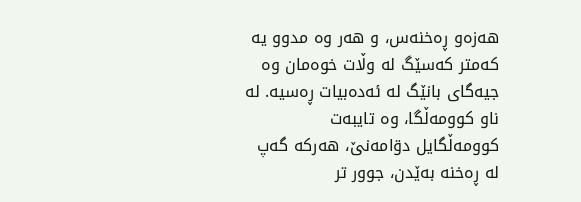هەزەو ڕەخنەس، و هەر وە مدوو یە کەمتر کەسێگ له وڵات خوەمان وە جیەگای بانێگ له ئەدەبیات ڕەسیه. له ناو کوومەڵگا، وە تایبەت کوومەڵگایل دۊامەنێ، هەرکە گەپ له ڕەخنە بەێدن، جوور تر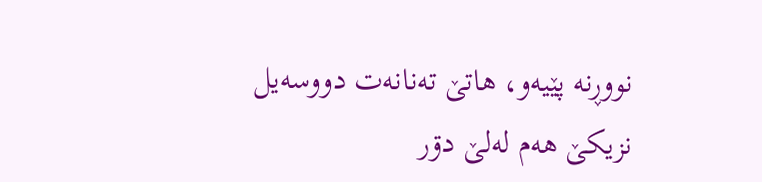نووڕنە پێیەو، هاتێ تەنانەت دووسەیل نزیکێ هەم لەلێ دۊر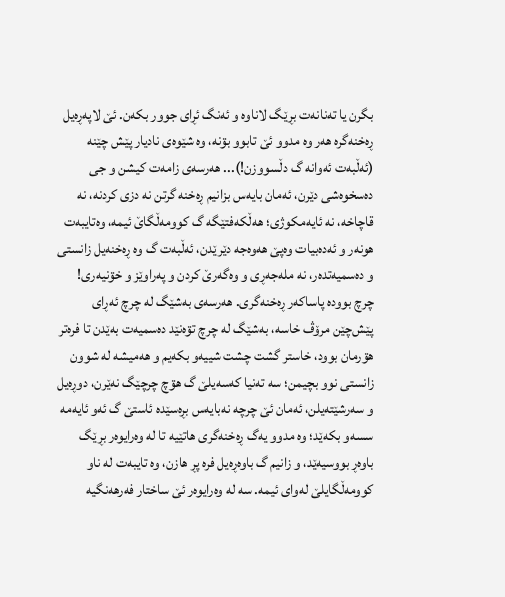بگرن یا تەنانەت بڕێگ لاناوە و ئەنگ ئڕای جوور بکەن. ئێ لاپەڕەیل ڕەخنەگرە هەر وە مدوو ئێ تابوو بۊنە، وە شێوەی نادیار پێش چێنه (ئەڵبەت ئەوانە گ دڵسووزن!)... هەرسەی زامەت کیشن و جی دەسخوەشی دێرن، ئەمان بایەس بزانیم ڕەخنە گرتن نه دزی کردنە، نە قاچاخە، نە ئایەمکوژی؛ هەڵکەفتێگە گ کوومەڵگاێ ئیمه، وەتایبەت هونەر و ئەدەبیات وەپێ هەوەجە دێرێدن، ئەڵبەت گ وە ڕەخنەیل زانستی و دەسمیەتدەر، نە ملەجەڕی و وەگەرێ کردن و پەراوێز و خۊنیەری!
چرچ بوودە پاساکەر ڕەخنەگری. هەرسەی بەشێگ لە چرچ ئەڕای پێش‌چێن مرۆڤ خاسە، بەشێگ لە چرچ تۊەنێد دەسمیەت بەێدن تا فرەتر هۊرمان بوود، خاستر گشت چشت شییەو بکەیم و هەمیشە لە شوون زانستی نوو بچیمن؛ سە تەنیا کەسەیلێ گ هۊچ چرچێگ نەێرن، دوڕەیل و سەرشێتەیلن، ئەمان ئێ چرچە نەبایەس بڕەسێدە ئاستێ گ ئەو ئایەمە سسەو بکەێد؛ وە مدوو یەگ ڕەخنەگری هاتێیە تا لە وەرایوەر بڕێگ باوەڕ بووسیەێد، و زانیم گ باوەڕەیل فرە پڕ هازن، وە تایبەت لە ناو کوومەڵگایلێ لەوای ئیمە. سە لە وەرایوەر ئێ ساختار فەرهەنگیە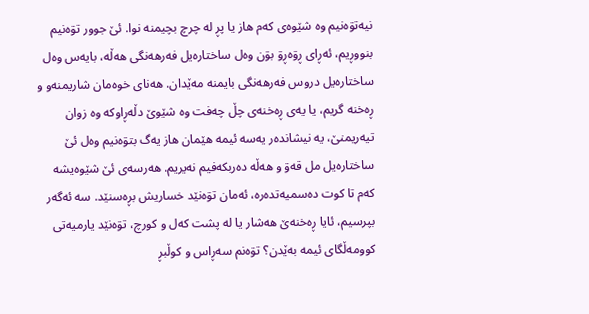نیەتۊەنیم وە شێوەی کەم هاز یا پڕ لە چرچ بچیمنە نوا. ئێ جوور تۊەنیم بنووڕیم، ئەڕای ڕۊەڕۊ بۊن وەل ساختارەیل فەرهەنگی هەڵە، بایەس وەل ساختارەیل دروس فەرهەنگی بایمنە مەێدان. هەنای خوەمان شاریمنەو و ڕەخنە گریم، یا یەی ڕەخنەی چڵ چەفت وە شێوێ دڵەڕاوکە وە زوان تیەریمنێ، یە نیشاندەر یەسە ئیمە هێمان هاز یەگ بتۊەنیم وەل ئێ ساختارەیل مل قەۊ و هەڵە دەربکەفیم نەیریم. هەرسەی ئێ شێوەیشە کەم تا کوت دەسمیەتدەرە، ئەمان تۊەنێد خساریش بڕەسنێد. سە ئەگەر بپرسیم، ئایا ڕەخنەێ هەشار یا لە پشت کەل و کورچ، تۊەنێد یارمیەتی کوومەڵگای ئیمە بەێدن؟ تۊەنم سەڕاس و کوڵبڕ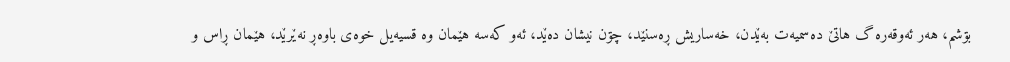بۊشم، هەر ئەوقەرە گ هاتێ دەسمیەت بەێدن، خەساریش ڕەسنێد، چۊن نیشان دەێد، ئەو کەسە هێمان وە قسیەیل خوەی باوەڕ نەێرێد، هێمان ڕاس و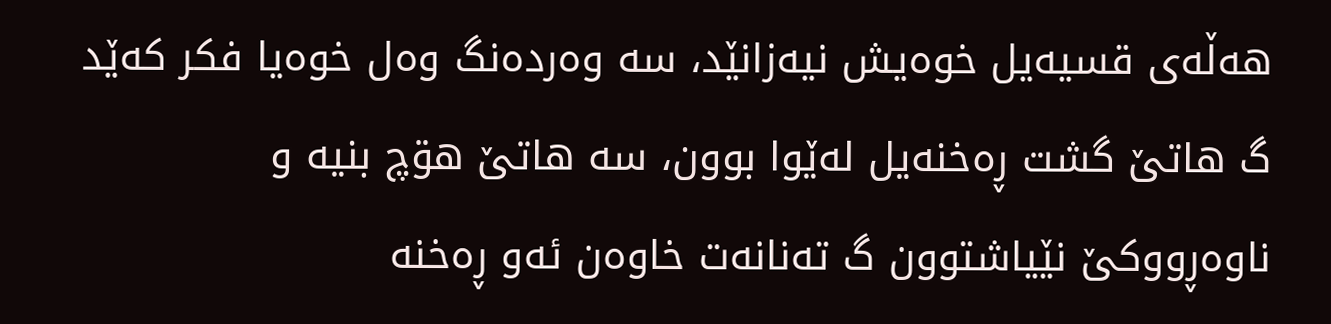هەڵەی قسیەیل خوەیش نیەزانێد، سە وەردەنگ وەل خوەیا فکر کەێد گ هاتێ گشت ڕەخنەیل لەێوا بوون، سە هاتێ هۊچ بنیە و ناوەڕووکێ نێیاشتوون گ تەنانەت خاوەن ئەو ڕەخنە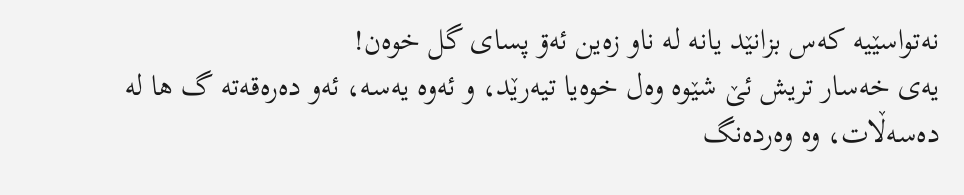نەتواسێیە کەس بزانێد یانە لە ناو زەین ئەۊ پسای گل خوەن!
یەی خەسار تریش ئێ شێوە وەل خوەیا تیەرێد، و ئەوە یەسە، ئەو دەرەقەتە گ ها لە دەسەڵات، وە وەردەنگ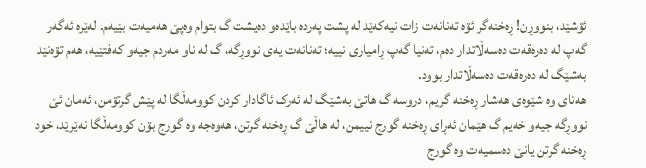ئۊشێد، بنووڕن! ڕەخنەگر ئۊە تەنانەت زات نیەکەێد لە پشت پەردە باێدەو دەیشت گ بتوام وەپێ هەمیەت بێیەم. لەێرە ئەگەر گەپ لە دەرەقەت دەسەڵاتدار دەم، تەنیا گەپ ڕامیاری نییە؛ تەنانەت یەی نووڕگە، گ لە ناو مەردم جیەو کەفتێیە، هەم تۊەنێد بەشێگ لە دەرەقەت دەسەڵاتدار بوود.
هەنای وە شێوەی هەشار ڕەخنە گریم، دروسە گ هاتێ بەشێگ لە ئەرک ئاگادار کردن کوومەڵگا لە پێش گرتۊمن، ئەمان ئێ نووڕگە جیەو خەیم گ هێمان ئەڕای ڕەخنە گورج نییمن، لە هاڵێ گ ڕەخنە گرتن، هەوەجە وە گورج بۊن کوومەڵگا نەێرێد، خود ڕەخنە گرتن یانێ دەسمیەت وە گورج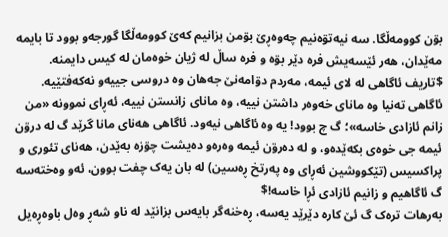بۊن کوومەڵگا. سە نیەتۊەنیم چەوەڕێ بۊمن بزانیم کەێ کوومەڵگا گورجەو بوود تا بایمە مەێدان، هەر ئێسەیش فرە دێر بۊە و فرە ساڵ لە ژیان خوەمان لە کیس دایمنە. $تاریف ئاگاهی لە لای ئیمە، مەردم دۊامەنێ جەهان وە دروسی جییەو نەکەفتێیە. ئاگاهی تەنیا وە مانای خەوەر داشتن نییە، وە مانای زانستن نییە، ئەڕای نموونە «من زانم ئازادی خاسە»؛ گ چ بوود! یە وە ئاگاهی نیەود. ئاگاهی هەنای مانا گرێد گ لە درۊن ئیمە جی خوەی بکەێدەو، و لە دەرۊن ئیمە وەرەو دەیشت چۊزە بەێدن، هەنای تئوری و پراکسیس (تێکووشین ئەڕای وە پەرتخ ڕەسین) لە بان یەک چفت بوون، ئەو وەختەسە گ ئاگاهیم و زانیم ئازادی ئڕا خاسە!$
بەرهات ترەک گ ئێ کارە دێرێد یەسە، ڕەخنەگر بایەس بزانێد لە ناو شەڕ وەل باوەڕەیل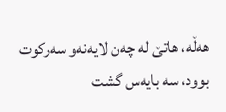هەڵە، هاتێ لە چەن لایەنەو سەرکوت بوود، سە بایەس گشت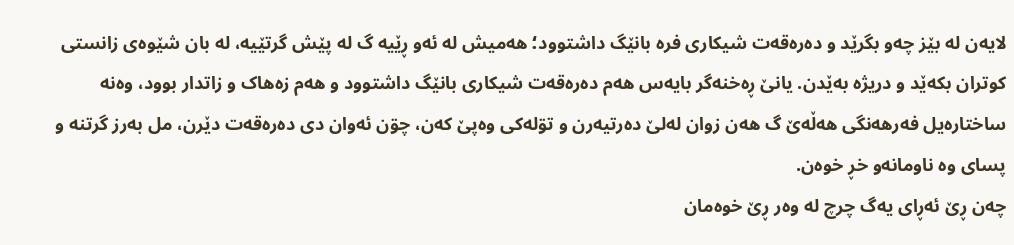لایەن لە بێز چەو بگرێد و دەرەقەت شیکاری فرە بانێگ داشتوود؛ هەمیش لە ئەو ڕێیە گ لە پێش گرتێیە، لە بان شێوەی زانستی کوتران بکەێد و دریژە بەێدن. یانێ ڕەخنەگر بایەس هەم دەرەقەت شیکاری بانێگ داشتوود و هەم زەهاک و زاتدار بوود، وەنە ساختارەیل فەرهەنگی هەڵەێ گ هەن زوان لەلێ دەرتیەرن و تۊلەکی وەپێ کەن، چۊن ئەوان دی دەرەقەت دێرن، مل بەرز گرتنە و پسای وە ناومانەو خڕ خوەن.
چەن ڕێ ئەڕای یەگ چرچ لە وەر ڕێ خوەمان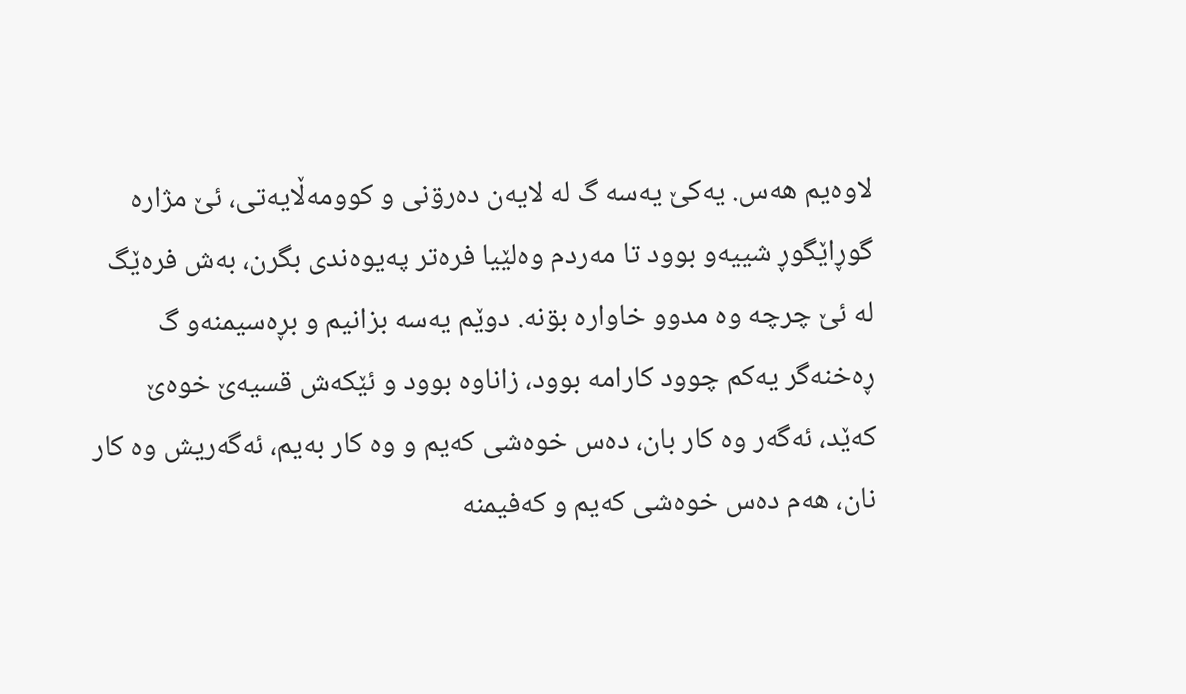لاوەیم هەس. یەکێ یەسە گ لە لایەن دەرۊنی و کوومەڵایەتی، ئێ مژارە گوڕاێگوڕ شییەو بوود تا مەردم وەلێیا فرەتر پەیوەندی بگرن، بەش فرەێگ لە ئێ چرچە وە مدوو خاوارە بۊنە. دوێم یەسە بزانیم و بڕەسیمنەو گ ڕەخنەگر یەکم چوود کارامه بوود، زاناوە بوود و ئێکەش قسیەێ خوەێ کەێد، ئەگەر وە کار بان، دەس خوەشی کەیم و وە کار بەیم، ئەگەریش وە کار نان، هەم دەس خوەشی کەیم و کەفیمنە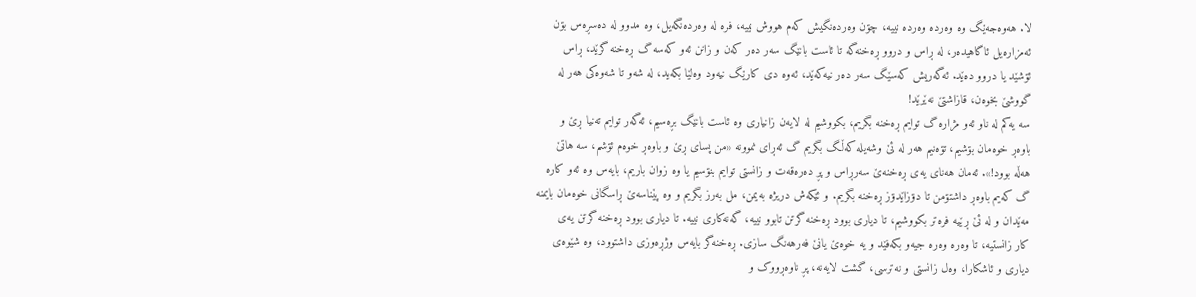لا. هەوەجەێگ وە وەردە وەرده نییه، چۊن وەردەنگیش کەم هووش نییه، فره له وەردەنگەیل، وە مدوو لە دەسڕەس بۊن ئەمزارەیل ئاگاهیدەر، له ڕاس و دروو ڕەخنەگە تا ئاست بانێگ سەر دەر کەن و زانن ئەو کەسە گ ڕەخنە گرێد، ڕاس ئۊشێد یا دروو دەێد. ئەگەریش کەسێگ سەر دەر نیەکەێد، ئەوە دی کارێگ نیەود وەلێا بکەید، له شەو تا شەوەکی هەر له گووشێ بخوەن، قازاشتێ نەێرێد!
سە یەکم لە ناو ئەو مژارە گ توایم ڕەخنە بگریم، بکووشیم لە لایەن زانیاری وە ئاست بانێگ بڕەسیم، ئەگەر توایم تەنیا ڕێ و باوەڕ خوەمان بۊشیم، تۊەنیم هەر لە ئێ وشەیلە کەڵگ بگریم گ ئەڕای نموونە «من پسای ڕێ و باوەڕ خوەم ئۊشم، سە هاتێ هەڵە بوود!». ئەمان هەنای یەی ڕەخنەێ سەرڕاس و پڕ دەرەقەت و زانستی توایم بنۊسیم یا وە زوان باریم، بایەس وە ئەو کارە گ کەیم باوەڕ داشتۊمن تا دۊزاێدۊز ڕەخنە بگریم. و ئێکەش دریژە بەیمن، مل بەرز بگریم و وە پێناسەێ ڕاسگانی خوەمان بایمنه مەێدان و له ئێ ڕێیه فرەتر بکووشیم، تا دیاری بوود ڕەخنە گرتن تابوو نییه، گەنەکاری نییه. تا دیاری بوود ڕەخنە گرتن یەی کار زانستیە، تا وەرە وەرە جیەو بکەفێد و یە خوەێ یانێ فەرهەنگ سازی. ڕەخنەگر بایەس وژڕەوزی داشتوود، وە شێوەی دیاری و ئاشکارا، وەل زانستی و نەترسی، گشت لایەنە، پڕ ناوەڕووک و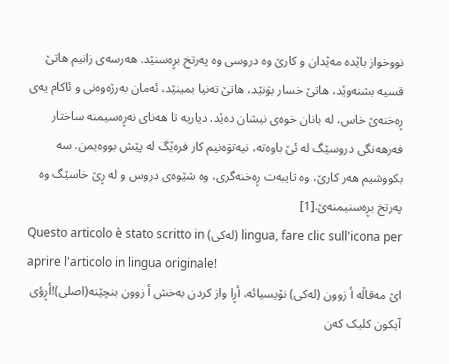نووخواز باێده مەێدان و کارێ وە دروسی وە پەرتخ بڕەسنێد. هەرسەی زانیم هاتێ قسیه بشنەوێد، هاتێ خسار بۊنێد، هاتێ تەنیا بمینێد، ئەمان بەرژەوەنی و ئاکام یەی ڕەخنەێ خاس، له بانان خوەی نیشان دەێد. دیاریە تا هەنای نەڕەسیمنە ساختار فەرهەنگی دروسێگ لە ئێ باوەتە، نیەتۊەنیم کار فرەێگ لە پێش بووەیمن. سە بکووشیم هەر کارێ، وە تایبەت ڕەخنەگری، وە شێوەی دروس و لە ڕێ خاسێگ وە پەرتخ بڕەسنیمنەێ.[1]
Questo articolo è stato scritto in (لەکی) lingua, fare clic sull'icona per aprire l'articolo in lingua originale!
اێ مەقاڵە أ زوون (لەکی) نۆیسیائە، أڕا واز کردن بەخش أ زوون بنچێنە(اصلی)!أڕؤی آیکون کلیک کەن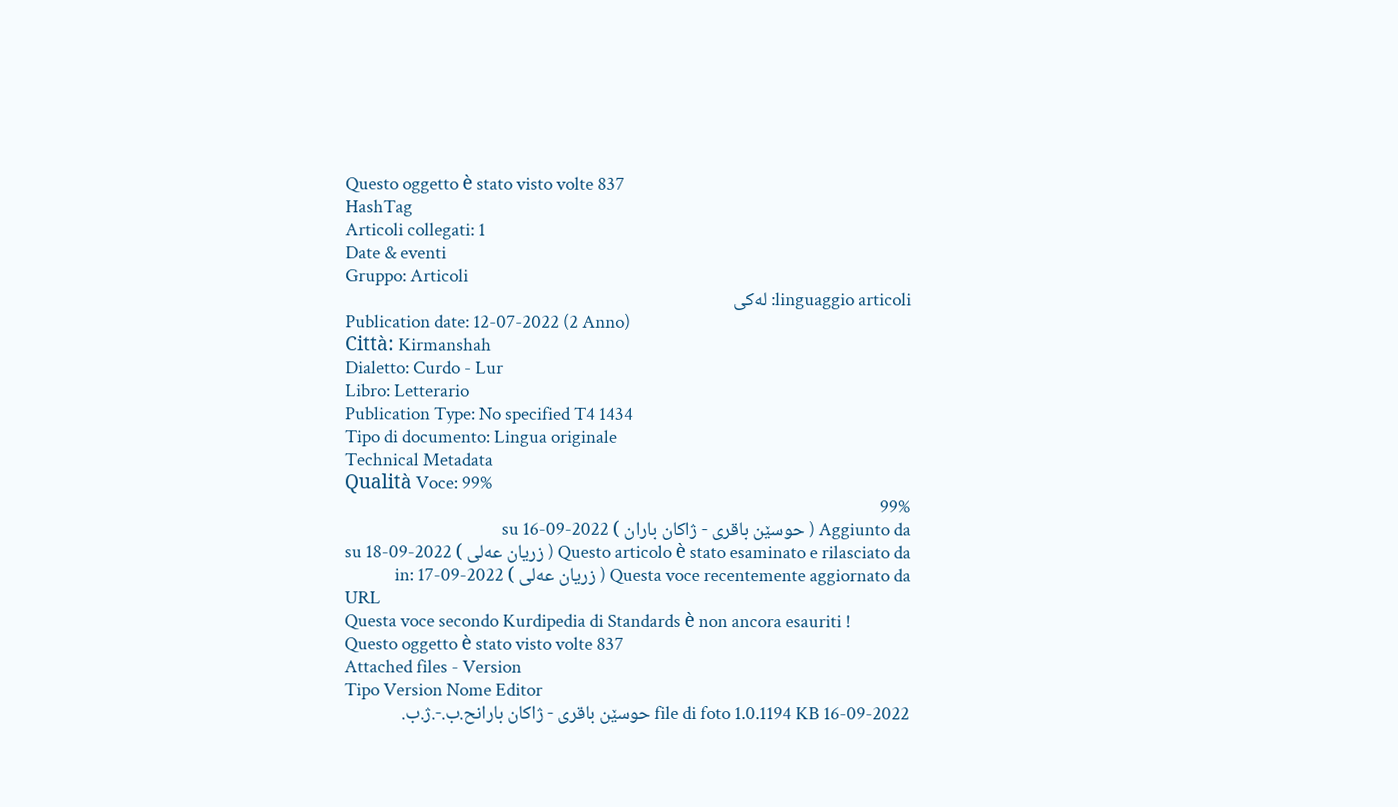Questo oggetto è stato visto volte 837
HashTag
Articoli collegati: 1
Date & eventi
Gruppo: Articoli
linguaggio articoli: لەکی
Publication date: 12-07-2022 (2 Anno)
Città: Kirmanshah
Dialetto: Curdo - Lur
Libro: Letterario
Publication Type: No specified T4 1434
Tipo di documento: Lingua originale
Technical Metadata
Qualità Voce: 99%
99%
Aggiunto da ( حوسێن باقری - ژاکان باران ) su 16-09-2022
Questo articolo è stato esaminato e rilasciato da ( زریان عەلی ) su 18-09-2022
Questa voce recentemente aggiornato da ( زریان عەلی ) in: 17-09-2022
URL
Questa voce secondo Kurdipedia di Standards è non ancora esauriti !
Questo oggetto è stato visto volte 837
Attached files - Version
Tipo Version Nome Editor
file di foto 1.0.1194 KB 16-09-2022 حوسێن باقری - ژاکان بارانح.ب.-.ژ.ب.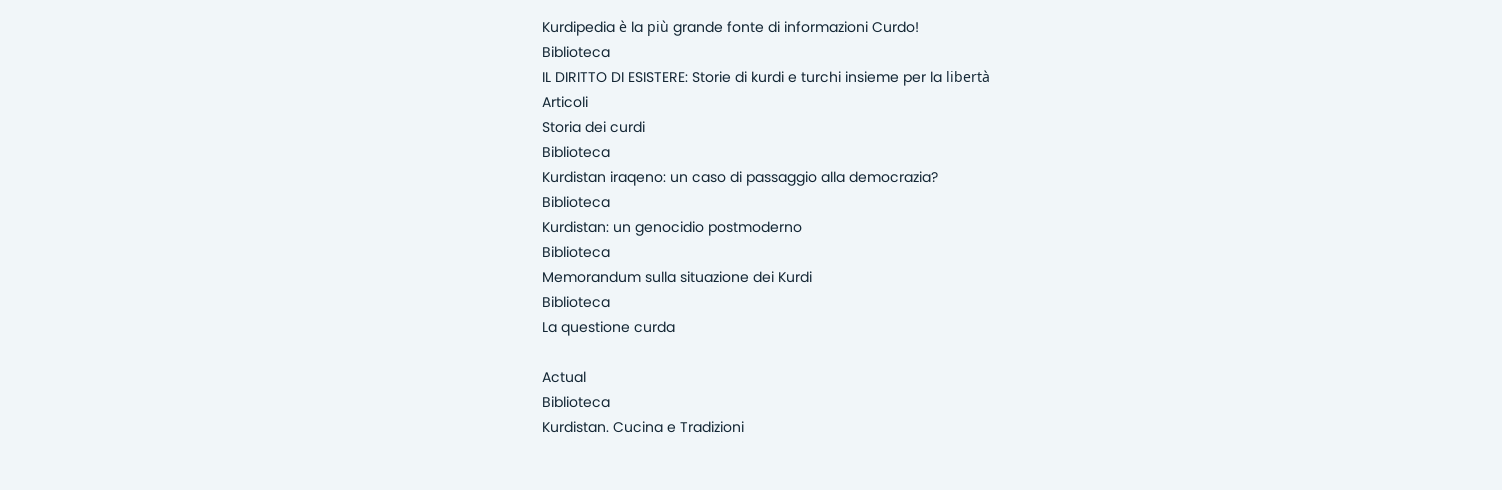Kurdipedia è la più grande fonte di informazioni Curdo!
Biblioteca
IL DIRITTO DI ESISTERE: Storie di kurdi e turchi insieme per la libertà
Articoli
Storia dei curdi
Biblioteca
Kurdistan iraqeno: un caso di passaggio alla democrazia?
Biblioteca
Kurdistan: un genocidio postmoderno
Biblioteca
Memorandum sulla situazione dei Kurdi
Biblioteca
La questione curda

Actual
Biblioteca
Kurdistan. Cucina e Tradizioni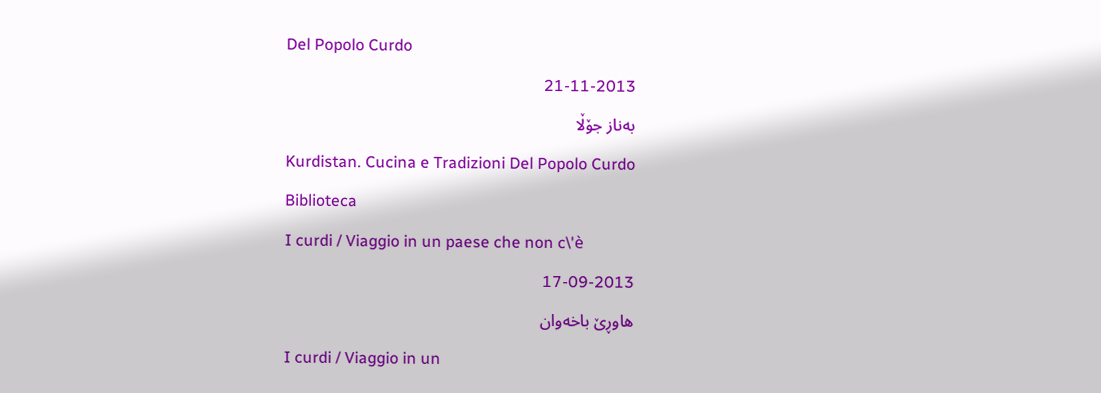Del Popolo Curdo
21-11-2013
بەناز جۆڵا
Kurdistan. Cucina e Tradizioni Del Popolo Curdo
Biblioteca
I curdi / Viaggio in un paese che non c\'è
17-09-2013
هاوڕێ باخەوان
I curdi / Viaggio in un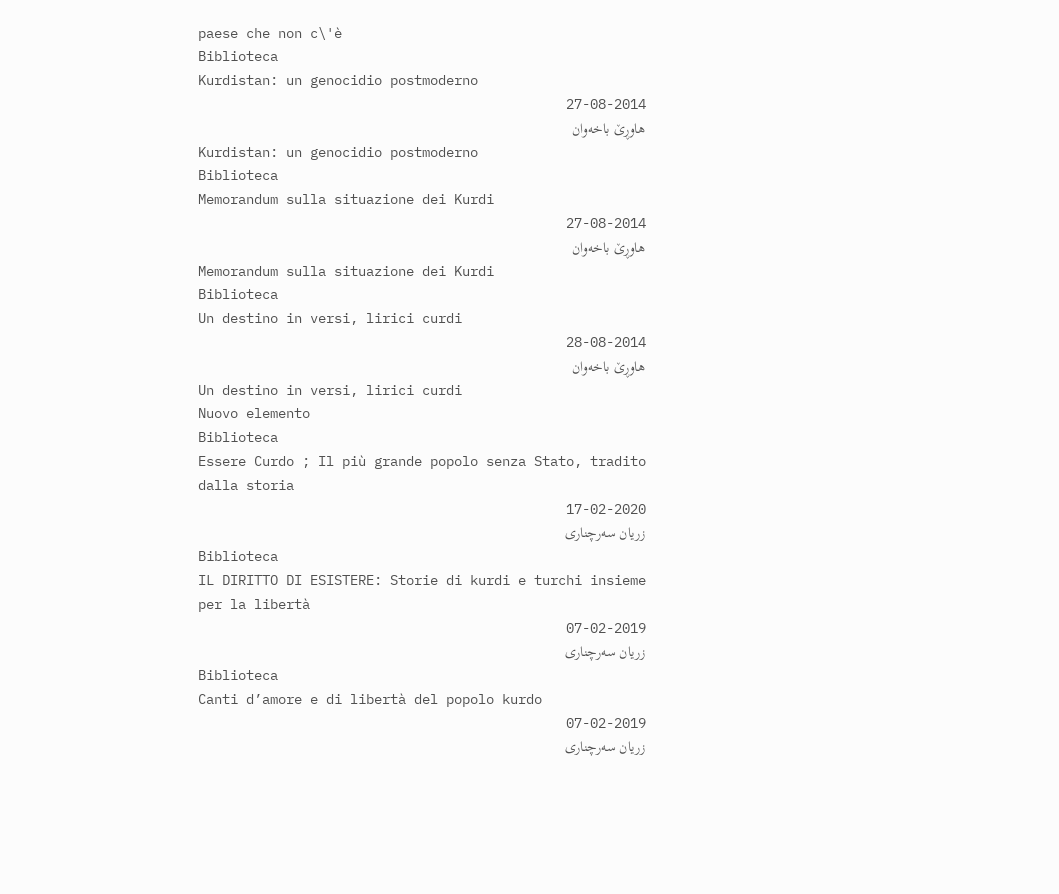paese che non c\'è
Biblioteca
Kurdistan: un genocidio postmoderno
27-08-2014
هاوڕێ باخەوان
Kurdistan: un genocidio postmoderno
Biblioteca
Memorandum sulla situazione dei Kurdi
27-08-2014
هاوڕێ باخەوان
Memorandum sulla situazione dei Kurdi
Biblioteca
Un destino in versi, lirici curdi
28-08-2014
هاوڕێ باخەوان
Un destino in versi, lirici curdi
Nuovo elemento
Biblioteca
Essere Curdo ; Il più grande popolo senza Stato, tradito dalla storia
17-02-2020
زریان سەرچناری
Biblioteca
IL DIRITTO DI ESISTERE: Storie di kurdi e turchi insieme per la libertà
07-02-2019
زریان سەرچناری
Biblioteca
Canti d’amore e di libertà del popolo kurdo
07-02-2019
زریان سەرچناری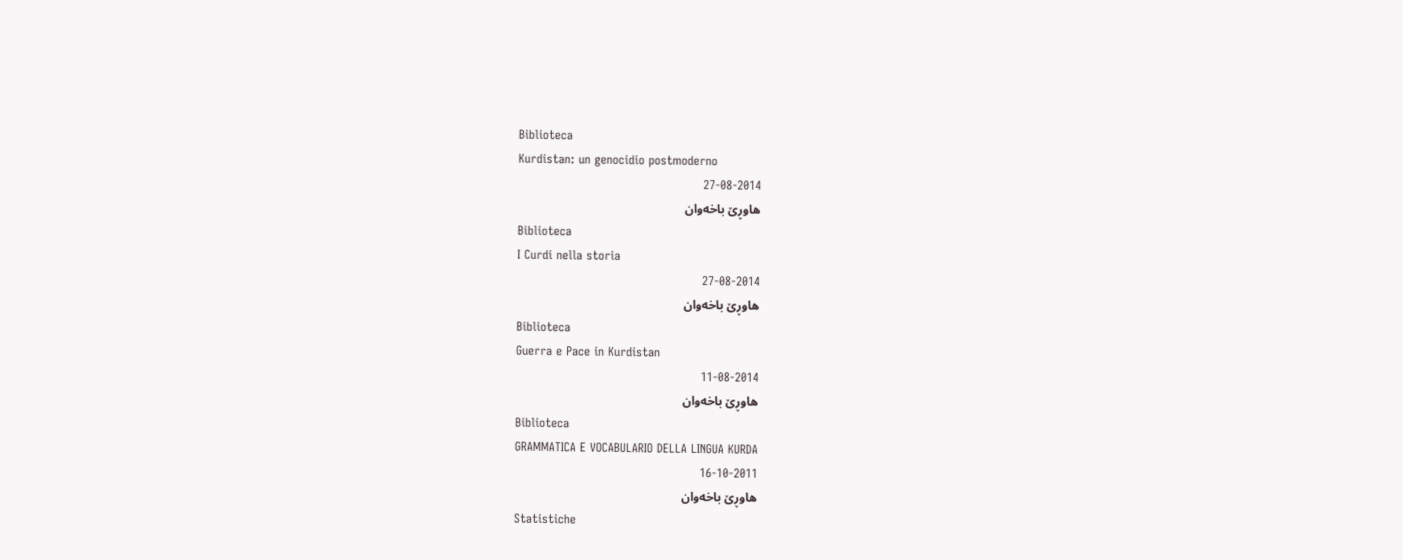Biblioteca
Kurdistan: un genocidio postmoderno
27-08-2014
هاوڕێ باخەوان
Biblioteca
I Curdi nella storia
27-08-2014
هاوڕێ باخەوان
Biblioteca
Guerra e Pace in Kurdistan
11-08-2014
هاوڕێ باخەوان
Biblioteca
GRAMMATICA E VOCABULARIO DELLA LINGUA KURDA
16-10-2011
هاوڕێ باخەوان
Statistiche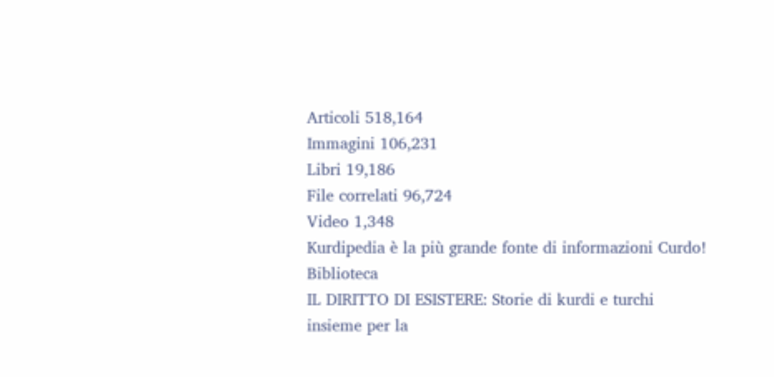Articoli 518,164
Immagini 106,231
Libri 19,186
File correlati 96,724
Video 1,348
Kurdipedia è la più grande fonte di informazioni Curdo!
Biblioteca
IL DIRITTO DI ESISTERE: Storie di kurdi e turchi insieme per la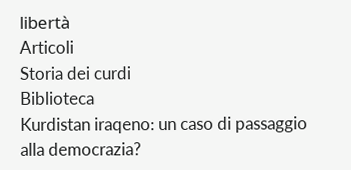libertà
Articoli
Storia dei curdi
Biblioteca
Kurdistan iraqeno: un caso di passaggio alla democrazia?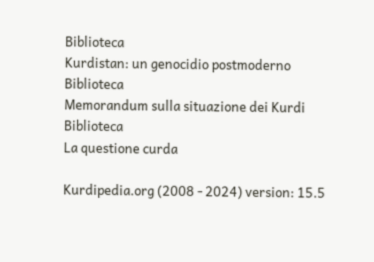Biblioteca
Kurdistan: un genocidio postmoderno
Biblioteca
Memorandum sulla situazione dei Kurdi
Biblioteca
La questione curda

Kurdipedia.org (2008 - 2024) version: 15.5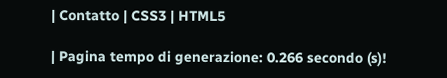| Contatto | CSS3 | HTML5

| Pagina tempo di generazione: 0.266 secondo (s)!